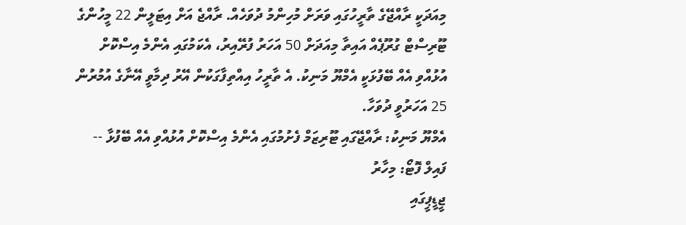މިއަދަކީ ރާއްޖޭގެ ތާރީހުގައި ވަރަށް މުހިންމު ދުވަހެއް. ރާއްޖެ އަށް އިޓަލީން 22 މީހުންގެ ޓޫރިސްޓް ގުރޫޕެއް އައިތާ މިއަދަށް 50 އަހަރު ފުރޭއިރު، އެކަމުގައި އެންމެ އިސްކޮށް އުޅުއްވި އެއް ބޭފުޅަކީ އެމްޔޫ މަނިކު. އެ ތާރީހު އިއްތިފާގަކުން އޭރު ދިމާވީ އޭނާގެ އުމުރުން 25 އަހަރުވީ ދުވަހާ.
އެމްޔޫ މަނިކު: ރާއްޖޭގައި ޓޫރިޒަމް ފެށުމުގައި އެންމެ އިސްކޮށް އުޅުއްވި އެއް ބޭފުޅާ -- ފައިލް ފޮޓޯ: މިހާރު
ޖީޑީޕީގައި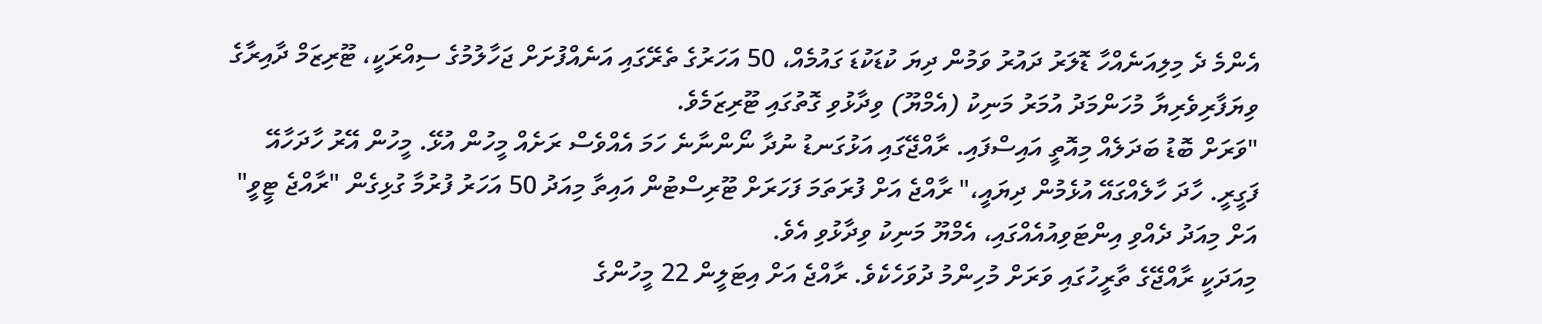އެންމެ ދެ މިލިއަނެއްހާ ޑޮލަރު ދައުރު ވަމުން ދިޔަ ކުޑަކުޑަ ގައުމެއް، 50 އަހަރުގެ ތެރޭގައި އަނެއްފުށަށް ޖަހާލުމުގެ ސިއްރަކީ، ޓޫރިޒަމް ދާއިރާގެ ވިޔަފާރިވެރިޔާ މުހަންމަދު އުމަރު މަނިކު (އެމްޔޫ) ވިދާޅުވި ގޮތުގައި ޓޫރިޒަމެވެ.
"ވަރަށް ބޮޑު ބަދަލެއް މިއޮތީ އައިސްފައި. ރާއްޖޭގައި އަޅުގަނޑު ނުދާ ނޯންނާނެ ހަމަ އެއްވެސް ރަށެއް މީހުން އުޅޭ. މީހުން އޭރު ހާދަހާއޭ ފަގީރީ. ހާދަ ހާލެއްގައޭ އުޅެމުން ދިޔައީ،" ރާއްޖެ އަށް ފުރަތަމަ ފަހަރަށް ޓޫރިސްޓުން އައިތާ މިއަދު 50 އަހަރު ފުރުމާ ގުޅިގެން "ރާއްޖެ ޓީވީ" އަށް މިއަދު ދެއްވި އިންޓަވިއުއެއްގައި، އެމްޔޫ މަނިކު ވިދާޅުވި އެވެ.
މިއަދަކީ ރާއްޖޭގެ ތާރީހުގައި ވަރަށް މުހިންމު ދުވަހެކެވެ. ރާއްޖެ އަށް އިޓަލީން 22 މީހުންގެ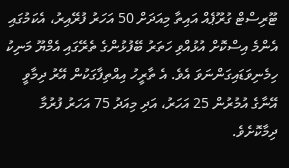ޓޫރިސްޓް ގުރޫޕެއް އައިތާ މިއަދަށް 50 އަހަރު ފުރޭއިރު، އެކަމުގައި އެންމެ އިސްކޮށް އުޅުއްވި ހަތަރު ބޭފުޅުންގެ ތެރޭގައި އެމްޔޫ މަނިކު ހިމެނިވަޑައިގަންނަވަ އެވެ. އެ ތާރީހު އިއްތިފާގަކުން އޭރު ދިމާވީ އޭނާގެ އުމުރުން 25 އަހަރު، އަދި މިއަދު 75 އަހަރު ފުރުމާ ދިމާކޮށެވެ.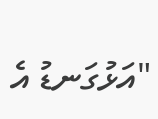"އަޅުގަނޑު އެ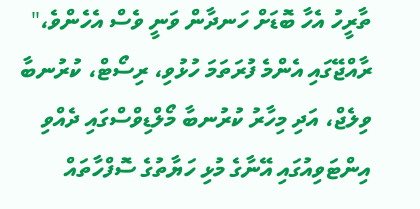ތާރީހު އެހާ ބޮޑަށް ހަނދާން ވަނީ ވެސް އެހެންވެ،" ރާއްޖޭގައި އެންމެ ފުރަތަމަ ހުޅުވި، ރިސޯޓް، ކުރުނބާ ވިލެޖް، އަދި މިހާރު ކުރުނބާ މޯލްޑިވްސްގައި ދެއްވި އިންޓަވިއުގައި އޭނާގެ މުޅި ހަޔާތުގެ ސޮފްހާތައް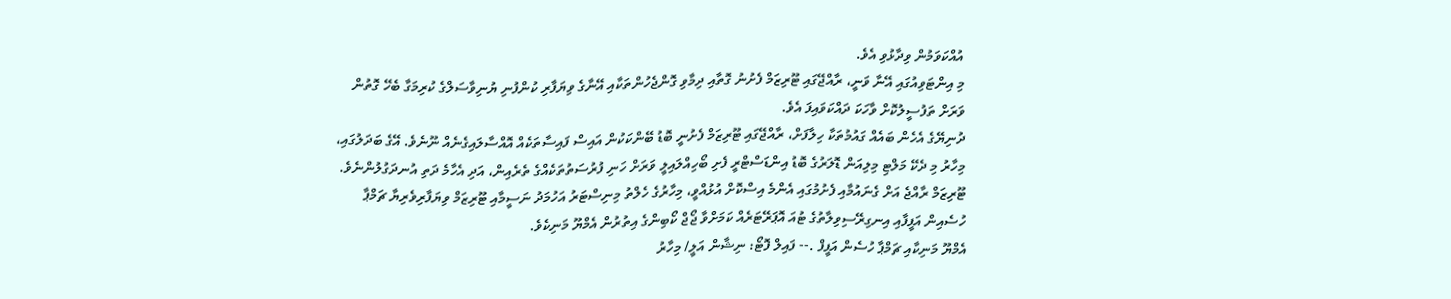އުއްކަވަމުން ވިދާޅުވި އެވެ.
މި އިންޓަވިއުގައި އޭނާ ވަނީ، ރާއްޖޭގައި ޓޫރިޒަމް ފެށުނު ގޮތާއި ދިމާވި ގޮންޖެހުންތަކާއި އޭނާގެ ވިޔަފާރި ކުންފުނި ޔުނިވާސަލްގެ ކުރިމަގާ ބެހޭ ގޮތުން ވަރަށް ތަފުސީލުކޮށް ވާހަކަ ދައްކަވައިފަ އެވެ.
ދުނިޔޭގެ އެހެން ބައެއް ގައުމުތަކާ ހިލާފަށް، ރާއްޖޭގައި ޓޫރިޒަމް ފެށުނީ ބޮޑު ބޭންކަކުން އައިސް ފައިސާތަކެއް އޮއްސާލައިގެނެއް ނޫނެވެ. އޭގެ ބަދަލުގައި، މިހާރު މި ދެކޭ މަލްޓި މިލިއަން ޑޮލަރުގެ ބޮޑު އިންޑަސްޓްރީ ފެށި ބޯހިއްލައިލީ ވަރަށް ހަނި ފުރުސަތުތަކެއްގެ ތެރެއިން، އަދި އެހާމެ ދަތި އުނދަގުލުންނެވެ. ޓޫރިޒަމް ރާއްޖެ އަށް ގެނައުމާއި ފެށުމުގައި އެންމެ އިސްކޮށް އުޅުއްވީ، މިހާރުގެ ހެލްތު މިނިސްޓަރު އަހުމަދު ނަސީމާއި ޓޫރިޒަމް ވިޔަފާރިވެރިޔާ ޗަމްޕާ ހުސެއިން އަފީފާއި އިނގިރޭސިވިލާތުގެ ޓުއަ އޮޕަރޭޓަރެއް ކަމަށްވާ ޖޯޖް ކޯބިންގެ އިތުރުން އެމްޔޫ މަނިކެވެ.
އެމްޔޫ މަނިކާއި ޗަމްޕާ ހުސެން އަފީފް .-- ފައިލް ފޮޓޯ: ނިޝާން އަލީ/ މިހާރު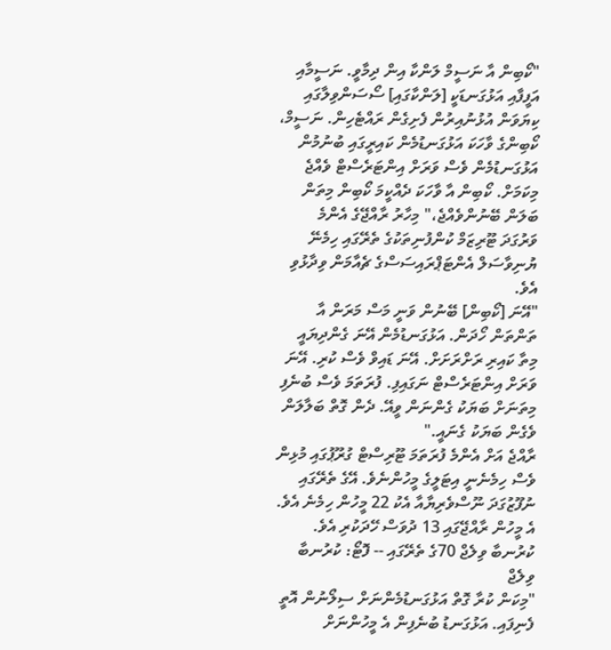"ކޯބިން އާ ނަސީމް ލަންކާ އިން ދިމާވީ. ނަސީމާއި އަފީފާއި އަޅުގަނޑަކީ [ލަންކާގައި] ސޯސަންވިލާގައި ކިޔަވަން އުޅުނުއިރުން ފެށިގެން ރައްޓެހިން. ނަސީމް، ކޯބިންގެ ވާހަކަ އަޅުގަނޑުމެން ކައިރީގައި ބުނުމުން އަޅުގަނޑުމެން ވެސް ވަރަށް އިންޓަރެސްޓް ވެއްޖެ މިކަމަށް. ކޯބިން އާ ވާހަކަ ދެއްކީމަ ކޯބިން މިތަން ބަލަން ބޭނުންވެއްޖެ،" މިހާރު ރާއްޖޭގެ އެންމެ ވަރުގަދަ ޓޫރިޒަމް ކުންފުނިތަކުގެ ތެރޭގައި ހިމެނޭ ޔުނިވާސަލް އެންޓަޕްރައިސަސްގެ ޗެއާމަން ވިދާޅުވި އެވެ.
"އޭނަ [ކޯބިން] ބޭނުން ވަނީ މަސް މަރަން އާ ތަންތަން ހޯދަން. އަޅުގަނޑުމެން އޭނަ ގެންދިޔައީ މިތާ ކައިރި ރަށްރަށަށް. އޭނަ ޑައިވް ވެސް ކުރި. އޭނަ ވަރަށް އިންޓަރެސްޓް ނަގައިފި. ފުރަތަމަ ވެސް ބުނެފި މިތަނަށް ބަޔަކު ގެންނަން ވީއޭ. ދެން ގޮތް ބަލާލަން ވެގެން ބަޔަކު ގެނައީ."
ރާއްޖެ އަށް އެންމެ ފުރަތަމަ ޓޫރިސްޓް ގުރޫޕުގައި މުޅިން ވެސް ހިމެނެނީ އިޓަލީގެ މީހުންނެވެ. އޭގެ ތެރޭގައި ނުފޫޒުގަދަ ނޫސްވެރިޔާއާ އެކު 22 މީހުން ހިމެނެ އެވެ. އެ މީހުން ރާއްޖޭގައި 13 ދުވަސް ހޭދަކުރި އެވެ.
ކުރުނބާ ވިލެޖް 70ގެ ތެރޭގައި -- ފޮޓޯ: ކުރުނބާ ވިލެޖް
"މިކަން ކުރާ ގޮތް އަޅުގަނޑުމެންނަށް ސިލޯނުން އޮތީ ފެނިފައި. އަޅުގަނޑު ބުނެފިން އެ މީހުންނަށް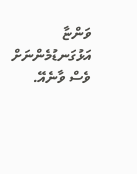ވަންޏާ އަޅުގަނޑުމެންނަށް ވެސް ވާނެއޭ.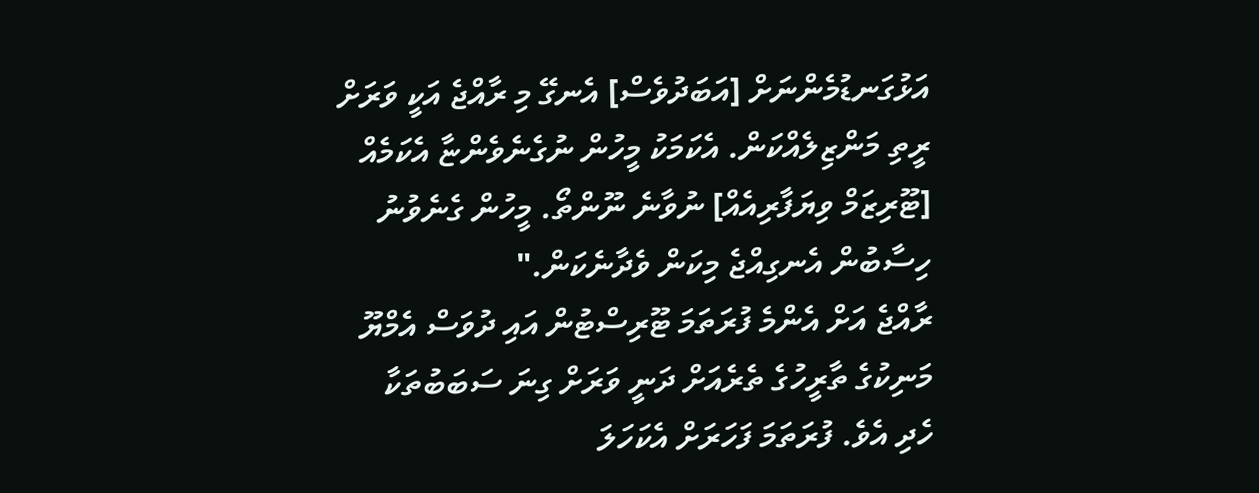އަޅުގަނޑުމެންނަށް [އަބަދުވެސް] އެނގޭ މި ރާއްޖެ އަކީ ވަރަށް ރީތި މަންޒިލެއްކަން. އެކަމަކު މީހުން ނުގެނެވެންޏާ އެކަމެއް [ޓޫރިޒަމް ވިޔަފާރިއެއް] ނުވާނެ ނޫންތޯ. މީހުން ގެނެވުނު ހިސާބުން އެނގިއްޖެ މިކަން ވެދާނެކަން."
ރާއްޖެ އަށް އެންމެ ފުރަތަމަ ޓޫރިސްޓުން އައި ދުވަސް އެމްޔޫ މަނިކުގެ ތާރީހުގެ ތެރެއަށް ދަނީ ވަރަށް ގިނަ ސަބަބުތަކާ ހެދި އެވެ. ފުރަތަމަ ފަހަރަށް އެކަހަލަ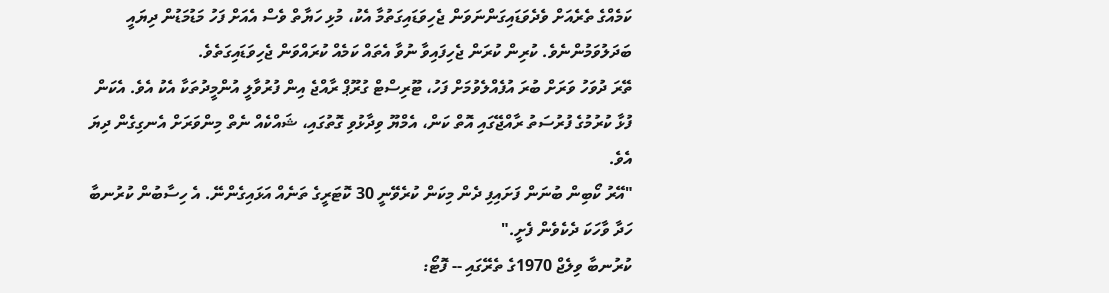ކަމެއްގެ ތެރެއަށް ވެދެވަޑައިގަންނަވަން ޖެހިވަޑައިގަތުމާ އެކު، މުޅި ހަޔާތް ވެސް އެއަށް ފަހު މަޑުމަޑުން ދިޔައީ ބަދަލުވަމުންނެވެ. ކުރިން ކުރަން ޖެހިފައިވާ ނުވާ އެތައް ކަމެއް ކުރައްވަން ޖެހިވަޑައިގަތެވެ.
ތޭރަ ދުވަހު ވަރަށް ބުރަ އުފެއްލެވުމަށް ފަހު، ޓޫރިސްޓް ގުރޫޕް ރާއްޖެ އިން ފުރުވާލީ އުންމީދުތަކާ އެކު އެވެ. އެކަން ފުޅާ ކުރުމުގެ ފުރުސަތު ރާއްޖޭގައި އޮތް ކަން، އެމްޔޫ ވިދާޅުވި ގޮތުގައި، ޝައްކެއް ނެތް މިންވަރަށް އެނގިގެން ދިޔަ އެވެ.
"އޭރު ކޯބިން ބުނަން ފަށައިފި ދެން މިކަން ކުރެވޭނީ 30 ކޮޓަރީގެ ތަނެއް އަޅައިގެންނޭ. އެ ހިސާބުން ކުރުނބާ ހަދާ ވާހަކަ ދެކެވެން ފެށީ."
ކުރުނބާ ވިލެޖް 1970ގެ ތެރޭގައި -- ފޮޓޯ: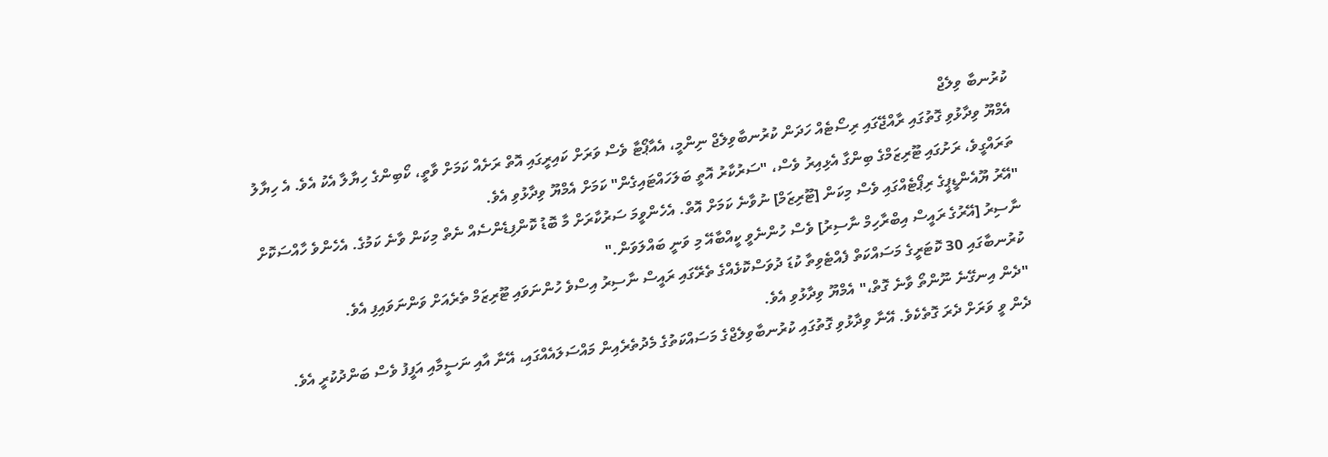ކުރުނބާ ވިލެޖް
އެމްޔޫ ވިދާޅުވި ގޮތުގައި ރާއްޖޭގައި ރިސޯޓެއް ހަދަން ކުރުނބާވިލެޖް ނިންމީ، އެއާޕޯޓާ ވެސް ވަރަށް ކައިރީގައި އޮތް ރަށެއް ކަމަށް ވާތީ، ކޯބިންގެ ހިޔާލާ އެކު އެވެ. އެ ހިޔާލު ތަރައްގީވެ، ރަށުގައި ޓޫރިޒަމްގެ ބިންގާ އެޅިއިރު ވެސް، "ސަރުކާރު އޮތީ ބަލަހައްޓައިގެން" ކަމަށް އެމްޔޫ ވިދާޅުވި އެވެ.
"އޭރު ޔޫއެންޑީޕީގެ ރިޕޯޓެއްގައި ވެސް މިކަން [ޓޫރިޒަމް] ނުވާނެ ކަމަށް އޮތް. އެހެންވީމަ ސަރުކާރަށް މާ ބޮޑު ކޮންފިޑެންސެއް ނެތް މިކަން ވާނެ ކަމުގެ. އެހެންވެ ހާއްސަކޮށް ނާސިރު [އޭރުގެ ރައީސް އިބްރާހިމް ނާސިރު] ވެސް ހުންނެވީ ކީއްބާއޭ މި ވަނީ ބައްލަވަން."
ކުރުނބާގައި 30 ކޮޓަރީގެ މަސައްކަތް ފެއްޓެވިތާ ކުޑަ ދުވަސްކޮޅެއްގެ ތެރޭގައި ރައީސް ނާސިރު އިސްވެ ހުންނަވައި ޓޫރިޒަމް ތެރެއަށް ވަންނަވައިފި އެވެ.
"ދެން އިނގޭނެ ނޫންތޯ ވާނެ ގޮތް،" އެމްޔޫ ވިދާޅުވި އެވެ.
ދެން ވީ ވަރަށް ދެރަ ގޮތެކެވެ. އޭނާ ވިދާޅުވި ގޮތުގައި ކުރުނބާވިލެޖްގެ މަސައްކަތުގެ މެދުތެރެއިން މައްސަލައެއްގައި، އޭނާ އާއި ނަސީމާއި އަފީފު ވެސް ބަންދުކުރީ އެވެ.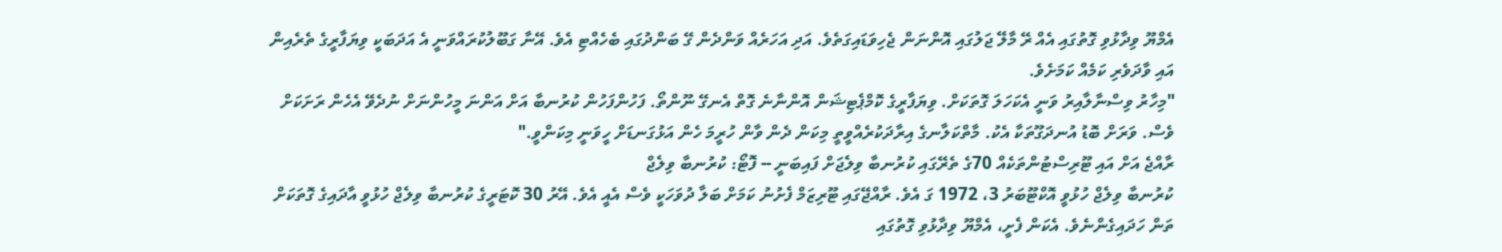އެމްޔޫ ވިދާޅުވި ގޮތުގައި އެއް ރޭ މާލޭ ޖަލުގައި އޮންނަން ޖެހިވަޑައިގަތެވެ. އަދި އަހަރެއް ވަންދެން ގޭ ބަންދުގައި ބެހެއްޓި އެވެ. އޭނާ ގަބޫލުކުރައްވަނީ އެ އަދަބަކީ ވިޔަފާރީގެ ތެރެއިން އައި ވާދަވެރި ކަމެއް ކަމަށެވެ.
"މިހާރު ވިސްނާލާއިރު ވަނީ އެކަހަލަ ގޮތަކަށް. ވިޔަފާރީގެ ކޮމްޕެޓިޝަން އޮންނާނެ ގޮތް އެނގޭ ނޫންތޯ. ފަހުންފަހުން ކުރުނބާ އަށް އަންނަ މީހުންނަށް ނުދެވޭ އެހެން ރަށަކަށް ވެސް. ވަރަށް ބޮޑު އުނދަގޫތަކާ އެކު. މާތްކަލާނގެ އިރާދަކުރެއްވީތީ މިކަން ދެން ވާން ހުރީމަ ހެން އަޅުގަނޑަށް ހީވަނީ މިކަންވީ."
ރާއްޖެ އަށް އައި ޓޫރިސްޓުންތަކެއް 70ގެ ތެރޭގައި ކުރުނބާ ވިލެޖަށް ފައިބަނީ -- ފޮޓޯ: ކުރުނބާ ވިލެޖް
ކުރުނބާ ވިލެޖް ހުޅުވީ އޮކްޓޫބަރު 3، 1972 ގަ އެވެ. ރާއްޖޭގައި ޓޫރިޒަމް ފެށުނު ކަމަށް ބަލާ ދުވަހަކީ ވެސް އެއީ އެވެ. އޭރު 30 ކޮޓަރީގެ ކުރުނބާ ވިލެޖް ހުޅުވީ އާދައިގެ ގޮތަކަށް ތަން ހަދައިގެންނެވެ. އެކަން ފެށީ، އެމްޔޫ ވިދާޅުވި ގޮތުގައި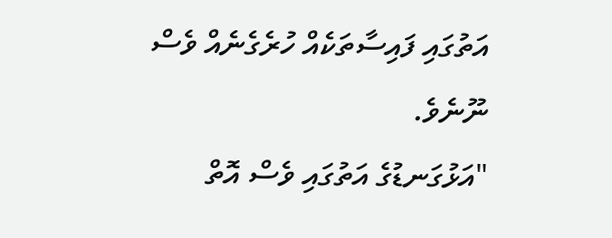އަތުގައި ފައިސާތަކެއް ހުރެގެނެއް ވެސް ނޫނެވެ.
"އަޅުގަނޑުގެ އަތުގައި ވެސް އޮތް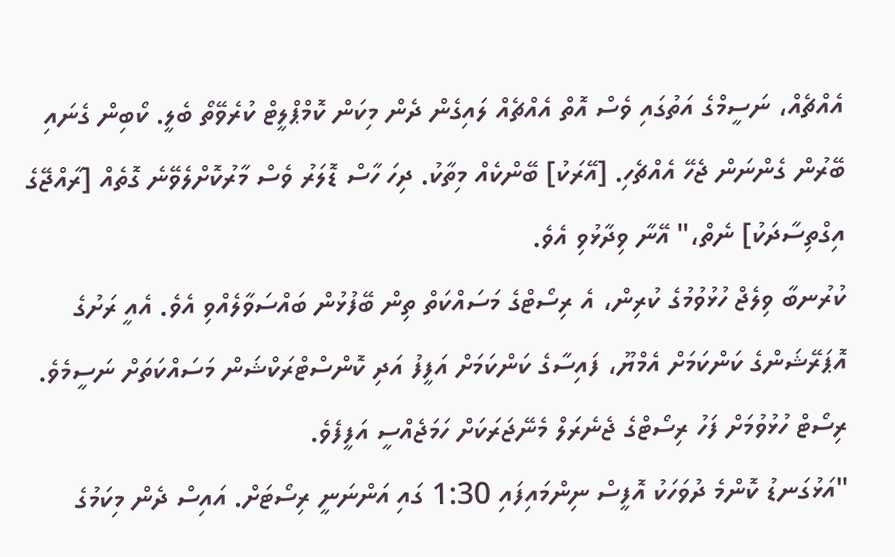އެއްޗެއް، ނަސީމްގެ އަތުގައި ވެސް އޮތް އެއްޗެއް ލައިގެން ދެން މިކަން ކޮމްޕްލީޓް ކުރެވޭތޯ ބެލީ. ކޯބިން ގެނައި ބޭރުން ގެންނަން ޖެހޭ އެއްޗެހި. [އޭރަކު] ބޭންކެއް މިތާކު. ދިހަ ހާސް ޑޮލަރު ވެސް މާރުކޮށްލެވޭނެ ގޮތެއް [ރާއްޖޭގެ އިގްތިސާދަކު] ނެތް،" އޭނާ ވިދާޅުވި އެވެ.
ކުރުނބާ ވިލެޖް ހުޅުވުމުގެ ކުރިން، އެ ރިސޯޓްގެ މަސައްކަތް ތިން ބޭފުޅުން ބައްސަވާލެއްވި އެވެ. އެއީ ރަށުގެ އޮޕަރޭޝަންގެ ކަންކަމަށް އެމްޔޫ، ފައިސާގެ ކަންކަމަށް އަފީފު އަދި ކޮންސްޓްރަކްޝަން މަސައްކަތަށް ނަސީމެވެ. ރިސޯޓް ހުޅުވުމަށް ފަހު ރިސޯޓްގެ ޖެނެރަލް މެނޭޖަރަކަށް ހަމަޖެއްސީ އަފީފެވެ.
"އަޅުގަނޑު ކޮންމެ ދުވަހަކު އޮފީސް ނިންމައިފައި 1:30 ގައި އަންނަނީ ރިސޯޓަށް. އައިސް ދެން މިކަމުގެ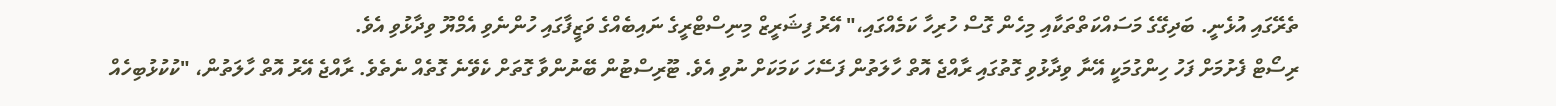ތެރޭގައި އުޅެނީ. ބަދިގޭގެ މަސައްކަތްތަކާއި މިހެން ގޮސް ހުރިހާ ކަމެއްގައި،" އޭރު ފިޝަރީޒް މިނިސްޓްރީގެ ނައިބެއްގެ ވަޒީފާގައި ހުންނެވި އެމްޔޫ ވިދާޅުވި އެވެ.
ރިސޯޓް ފެށުމަށް ފަހު ހިންގުމަކީ އޭނާ ވިދާޅުވި ގޮތުގައި ރާއްޖެ އޮތް ހާލަތުން ފަސޭހަ ކަމަކަށް ނުވި އެވެ. ޓޫރިސްޓުން ބޭނުންވާ ގޮތަށް ކެވޭނެ ގޮތެއް ނެތެވެ. ރާއްޖެ އޭރު އޮތް ހާލަތުން، "ކުކުޅުބިހެއް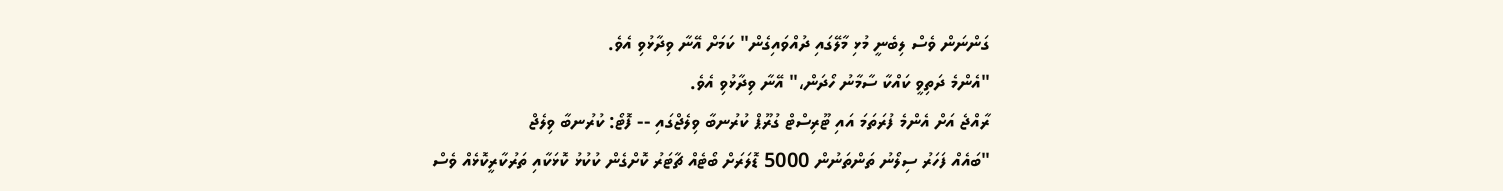ގަންނަން ވެސް ލިބެނީ މުޅި މާލޭގައި ދުއްވައިގެން" ކަމަށް އޭނާ ވިދާޅުވި އެވެ.
"އެންމެ ދަތިވީ ކައްކާ ސާމާނު ހޯދަން،" އޭނާ ވިދާޅުވި އެވެ.
ރާއްޖެ އަށް އެންމެ ފުރަތަމަ އައި ޓޫރިސްޓް ގުރޫޕް ކުރުނބާ ވިލެޖްގައި -- ފޮޓޯ: ކުރުނބާ ވިލެޖް
"ބައެއް ފަހަރު ސިލޯނު ތަންތަނުން 5000 ޑޮލަރަށް ބޯޓެއް ޗާޓަރު ކޮށްގެން ކުކުޅު ކޮޅަކާއި ތަރުކާރީކޮޅެއް ވެސް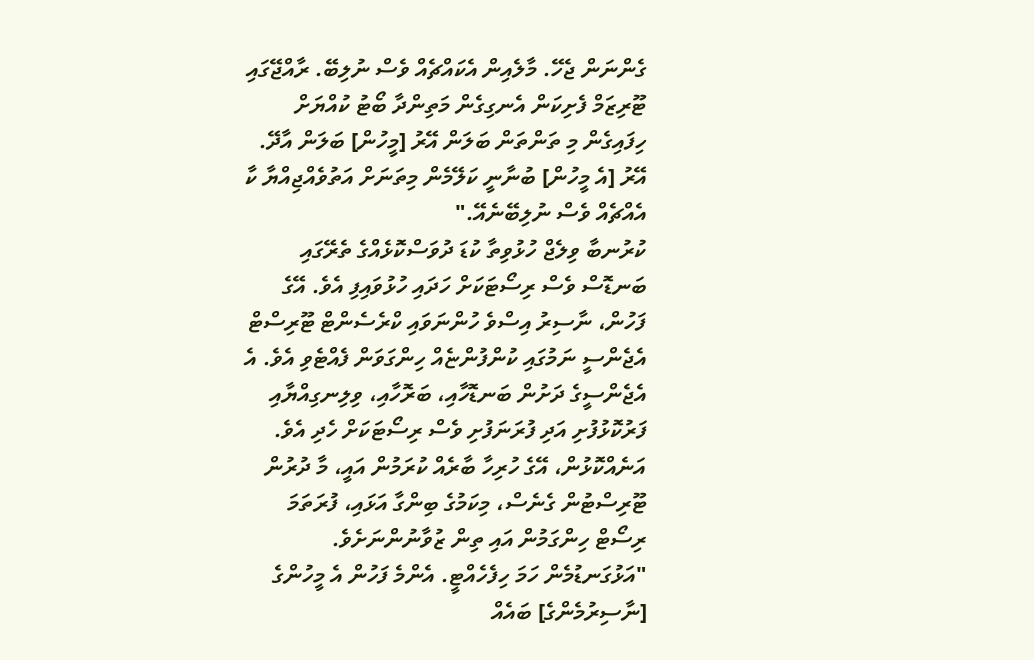ގެންނަން ޖެހޭ. މާލެއިން އެކައްޗެއް ވެސް ނުލިބޭ. ރާއްޖޭގައި ޓޫރިޒަމް ފެށިކަން އެނގިގެން މަތިންދާ ބޯޓު ކުއްޔަށް ހިފައިގެން މި ތަންތަން ބަލަން އޭރު [މީހުން] ބަލަން އާދޭ. އޭރު [އެ މީހުން] ބުނާނީ ކަލޭމެން މިތަނަށް އަތުވެއްޖިއްޔާ ކާ އެއްޗެއް ވެސް ނުލިބޭނެއޭ."
ކުރުނބާ ވިލެޖް ހުޅުވިތާ ކުޑަ ދުވަސްކޮޅެއްގެ ތެރޭގައި ބަނޑޮސް ވެސް ރިސޯޓަކަށް ހަދައި ހުޅުވައިފި އެވެ. އޭގެ ފަހުން، ނާސިރު އިސްވެ ހުންނަވައި ކްރެސެންޓް ޓޫރިސްޓް އެޖެންސީ ނަމުގައި ކުންފުންޏެއް ހިންގަވަން ފެއްޓެވި އެވެ. އެ އެޖެންސީގެ ދަށުން ބަނޑޮހާއި، ބަރޮހާއި، ވިލިނގިއްޔާއި ފަރުކޮޅުފުށި އަދި ފުރަނަފުށި ވެސް ރިސޯޓަކަށް ހެދި އެވެ. އަނެއްކޮޅުން، އޭގެ ހުރިހާ ބާރެއް ކުރަމުން އައީ، މާ ދުރުން ޓޫރިސްޓުން ގެނެސް، މިކަމުގެ ބިންގާ އަޅައި، ފުރަތަމަ ރިސޯޓް ހިންގަމުން އައި ތިން ޒުވާނުންނަށެވެ.
"އަޅުގަނޑުމެން ހަމަ ހިފެހެއްޓީ. އެންމެ ފަހުން އެ މީހުންގެ [ނާސިރުމެންގެ] ބައެއް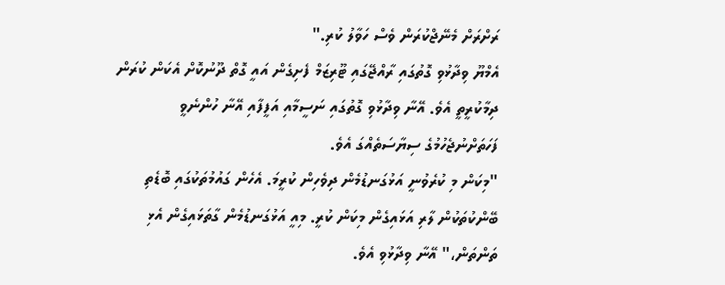ރަށްރަށް މެނޭޖްކުރަން ވެސް ހަވާލު ކުރި."
އެމްޔޫ ވިދާޅުވި ގޮތުގައި ރާއްޖޭގައި ޓޫރިޒަމް ފެށިގެން އައީ ގޮތް ދޫނުކޮށް އެކަން ކުރަން ދިމާކުރީތީ އެވެ. އޭނާ ވިދާޅުވި ގޮތުގައި ނަސީމާއި އަފީފާއި އޭނާ ހުންނެވީ ފަހަތަށްނުޖެހުމުގެ ސިޔާސަތެއްގަ އެވެ.
"މިކަން މި ކުރެވުނީ އަޅުގަނޑުމެން ދިވެހިން ކުރީމަ. އެހެން ގައުމުތަކުގައި ބޮޑެތި ބޭންކުތަކުން ލާރި އަޅައިގެން މިކަން ކުރީ. މިއީ އަޅުގަނޑުމެން ގާތަޅައިގެން އެޅި ތަންތަން،" އޭނާ ވިދާޅުވި އެވެ.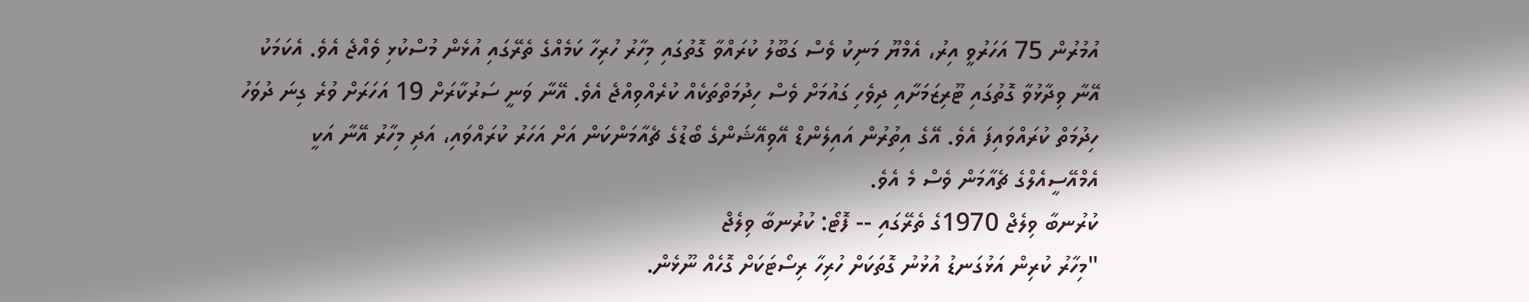އުމުރުން 75 އަހަރުވީ އިރު، އެމްޔޫ މަނިކު ވެސް ގަބޫލު ކުރައްވާ ގޮތުގައި މިހާރު ހުރިހާ ކަމެއްގެ ތެރޭގައި އުޅެން މުސްކުޅި ވެއްޖެ އެވެ. އެކަމަކު އޭނާ ވިދާޅުވާ ގޮތުގައި ޓޫރިޒަމަށާއި ދިވެހި ގައުމަށް ވެސް ހިދުމަތްތަކެއް ކުރެއްވިއްޖެ އެވެ. އޭނާ ވަނީ ސަރުކާރަށް 19 އަހަރަށް ވުރެ ގިނަ ދުވަހު ހިދުމަތް ކުރައްވައިފަ އެވެ. އޭގެ އިތުރުން އައިލެންޑް އޭވިއޭޝަންގެ ބޯޑުގެ ޗެއާމަންކަން އަށް އަހަރު ކުރައްވައި، އަދި މިހާރު އޭނާ އަކީ އެމްއޭސީއެލްގެ ޗެއާމަން ވެސް މެ އެވެ.
ކުރުނބާ ވިލެޖް 1970ގެ ތެރޭގައި -- ފޮޓޯ: ކުރުނބާ ވިލެޖް
"މިހާރު ކުރިން އަޅުގަނޑު އުޅުނު ގޮތަކަށް ހުރިހާ ރިސޯޓަކަށް ގޮހެއް ނޫޅެން.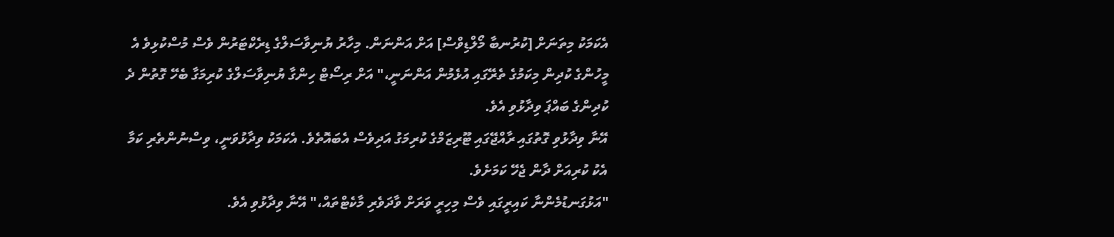އެކަމަކު މިތަނަށް [ކުރުނބާ މޯލްޑިވްސް] އަށް އަންނަން. މިހާރު ޔުނިވާސަލްގެ ޑިރެކްޓަރުން ވެސް މުސްކުޅިވެ އެ މީހުންގެ ކުދިން މިކަމުގެ ތެރޭގައި އުޅެމުން އަންނަނީ،" އަށް ރިސޯޓް ހިންގާ ޔުނިވާސަލްގެ ކުރިމަގާ ބެހޭ ގޮތުން ދެ ކުދިންގެ ބައްޕަ ވިދާޅުވި އެވެ.
އޭނާ ވިދާޅުވި ގޮތުގައި ރާއްޖޭގައި ޓޫރިޒަމްގެ ކުރިމަގު އަދިވެސް އެބައޮތެވެ. އެކަމަކު ވިދާޅުވަނީ، ވިސްނުންތެރި ކަމާ އެކު ކުރިއަށް ދާން ޖެހޭ ކަމަށެވެ.
"އަޅުގަނޑުމެންނާ ކައިރީގައި ވެސް މިހިރީ ވަރަށް ވާދަވެރި މާކެޓްތައް،" އޭނާ ވިދާޅުވި އެވެ.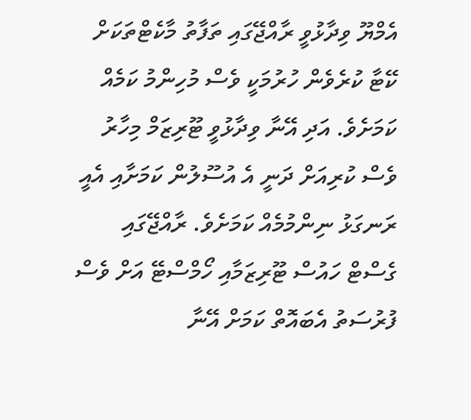އެމްޔޫ ވިދާޅުވީ ރާއްޖޭގައި ތަފާތު މާކެޓްތަކަށް ކޭޓާ ކުރެވެން ހުރުމަކީ ވެސް މުހިންމު ކަމެއް ކަމަށެވެ. އަދި އޭނާ ވިދާޅުވީ ޓޫރިޒަމް މިހާރު ވެސް ކުރިއަށް ދަނީ އެ އުސޫލުން ކަމަށާއި އެއީ ރަނގަޅު ނިންމުމެއް ކަމަށެވެ. ރާއްޖޭގައި ގެސްޓް ހައުސް ޓޫރިޒަމާއި ހޯމްސްޓޭ އަށް ވެސް ފުރުސަތު އެބައޮތް ކަމަށް އޭނާ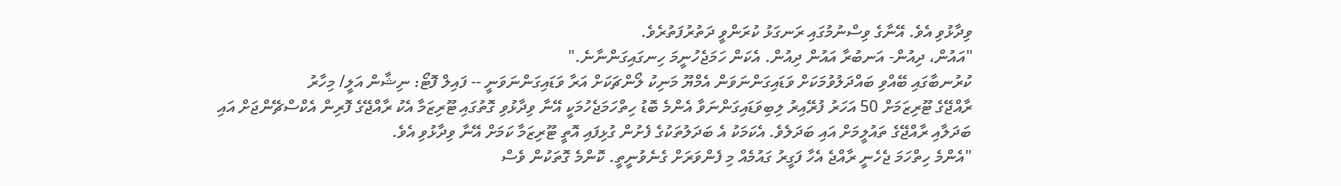ވިދާޅުވި އެވެ. އޭނާގެ ވިސްނުމުގައި ރަނގަޅު ކުރަންވީ ދަތުރުފަތުރެވެ.
"އައުން، ދިއުން- އަނބުރާ އައުން ދިއުން. އެކަން ހަމަޖެހުނީމަ ހިނގައިގަންނާނެ."
ކުރުނބާގައި ބޭއްވި ބައްދަލުވުމަކަށް ވަޑައިގަންނަވަން އެމްޔޫ މަނިކު ލޯންޗަކަށް އަރާ ވަޑައިގަންނަވަނީ -- ފައިލް ފޮޓޯ: ނިޝާން އަލީ/ މިހާރު
ރާއްޖޭގެ ޓޫރިޒަމަށް 50 އަހަރު ފުރޭއިރު ލިބިވަޑައިގަންނަވާ އެންމެ ބޮޑު ހިތްހަމަޖެހުމަކީ އޭނާ ވިދާޅުވި ގޮތުގައި ޓޫރިޒަމާ އެކު ރާއްޖޭގެ ފޮރިން އެކްސްޗޭންޖަށް އައި ބަދަލާއި ރާއްޖޭގެ ތައުލީމަށް އައި ބަދަލެވެ. އެކަމަކު އެ ބަދަލުތަކުގެ ފެށުން ގުޅިފައި އޮތީ ޓޫރިޒަމާ ކަމަށް އޭނާ ވިދާޅުވި އެވެ.
"އެންމެ ހިތްހަމަ ޖެހެނީ ރާއްޖެ އެހާ ފަގީރު ގައުމެއް މި ފެންވަރަށް ގެނެވުނީތީ. ކޮންމެ ގޮތަކުން ވެސް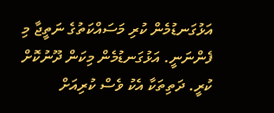އަޅުގަނޑުމެން ކުރި މަސައްކަތުގެ ނަތީޖާ މި ފެންނަނީ. އަޅުގަނޑުމެން މިކަން ދޫނުކޮށް ކުރީ. ދަތިތަކާ އެކު ވެސް ކުރިއަށް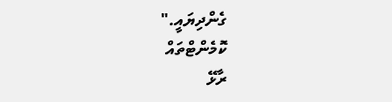ގެންދިޔައީ."
ކޮމެންޓްތައް
ރާޅޭ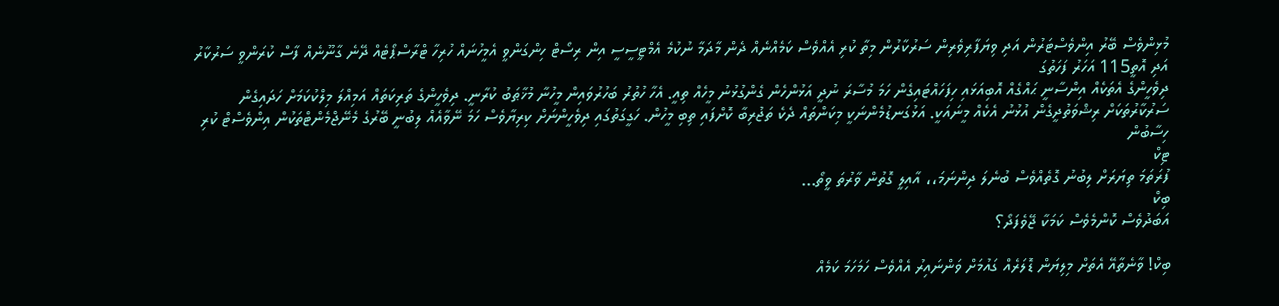މުޅިންވެސް ބޭރު އިންވެސްޓަރުން އަދި ވިޔަފާރިވެރިން ސަރުކާރުން މިތާ ކުރި އެއްވެސް ކަމެއްނެއް ދެން މާދަމާ ނުކުމެ އެމްޓީސީސީ އިން ރިސޯޓް ހިންގަންވީ އެމީހުނައް ހުރިހާ ޓްރާސްޕޯޓެއް ދޭނެ ގާނޫނެއް ފާސް ކުރަންވީ ސަރުކާރު އަދި އޮތީ115 އަހަރު ފަހަތުގަ
ދިވެހީންގެ އެތަކެއް އިންސާނީ ޙައްގެއް އޮބިއަޅައި ހިފަހައްޓައިގެން ހަމަ މުސާރަ ނުދީ އަޅުންހެން ގެންގުޅުނު މީހެއް ތިއީ. އެހާ ހުތުރު ބަހުރުވައިން މީހުނާ މުޚާޠަބު ކުރާނީ. ދިވެހީންގެ ތަރިކަތައް އަމިއްލަ މިލްކުކަމަށް ހަދައިގެން ސަރުކާރުތަކަށް ރިޝްވަތުދީގެން އުޅުނު އެކެއް މީނައަކީ. އަޅުގަނޑުމެންނަކީ މިކަންތައް ދެކެ ތަޖުރިބާ ކޮށްފައި ތިބި މީހުން. ހަގީގަތުގައި ދިވެހީންނަށް ކިރިޔާވެސް ހަމަ ނޭވާއެއް ލިބުނީ ބޭރުގެ މެނޭޖްމެންޓްތަކުން އިންވެސްޓް ކުރި ހިސާބުން
ޓިކް
ފުރަތަމަ ތިޔަރަށް ލިބުނު ގޮތެއްވެސް ބުނެލަ ދިންނަމަ،، އާއިލީ ގޮތުން ވާރުތަ ވީތޯ...
ބިކް
އަބަދުވެސް ކޮންމެވެސް ކަމަކާ ޖޭވެފަދޯ؟

ބިކް! ވާނެތާއޭ އެތަށް މިލިޔަން ޑޮލަރެއް ގައުމަށް ވަންނައިރު އެއްވެސް ހަމަހަމަ ކަމެއް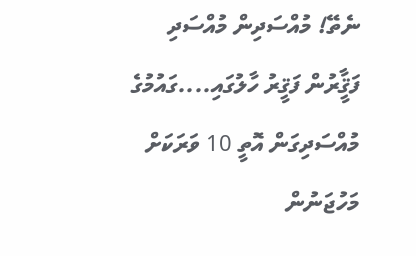ނެތޭ! މުއްސަދިން މުއްސަދި ފަޤީާރުން ފަޤީރު ހާލުގައި....ގައުމުގެ މުއްސަދިގަން އޮތީ 10 ވަރަކަށް މަހުޖަނުން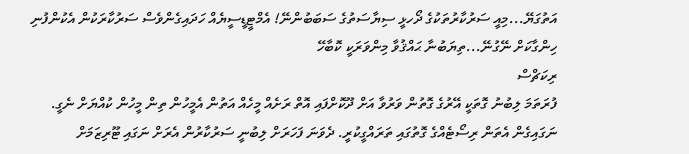އަތުގަޔޭ...މިއީ ސަރުކާރުތަކުގެ ދޯހޅީ ސިޔާސަތުގެ ސަބަބުންނޭ! އެމްޓީޑީސީޔެއް ހަދައިގެންވެސް ސަރުކާރަކުން އެކުންފުނި ހިންގާކަށް ނޭގުނޭ...ތިޔަބުނާ ޙައްޤުވާ މިންވަރަކީ ކޮބާހޭ
ރިކަޗްސް
ފުރަތަމަ ލިބުނު ގޮތަކީ އޭރުގެ ގޮތުން ވަރުވާ އަށް ދޫކޮށްފައި އޮތް ރަށެއް މީހެއް އަތުން އެމީހުން ތިން މީހުން ކުއްޔަށް ނެގީ. ނަގައިގެން އެތަން ރިސޯޓެއްގެ ގޮތުގައި ތަރައްގީކުރީ. ދެވަނަ ފަހަރަށް ލިބުނީ ސަރުކާރުން އެރަށް ނަގައި ޓޫރިޒަމަށް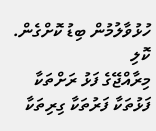ހުޅުވާލުމުން ބިޑު ކޮށްގެން.
ކޮލި
މިރާއްޖޭގެ ފަޅު ރަށްތަކާ ފަޅުތަކާ ފަރުތަކާ ގިރިތަކާ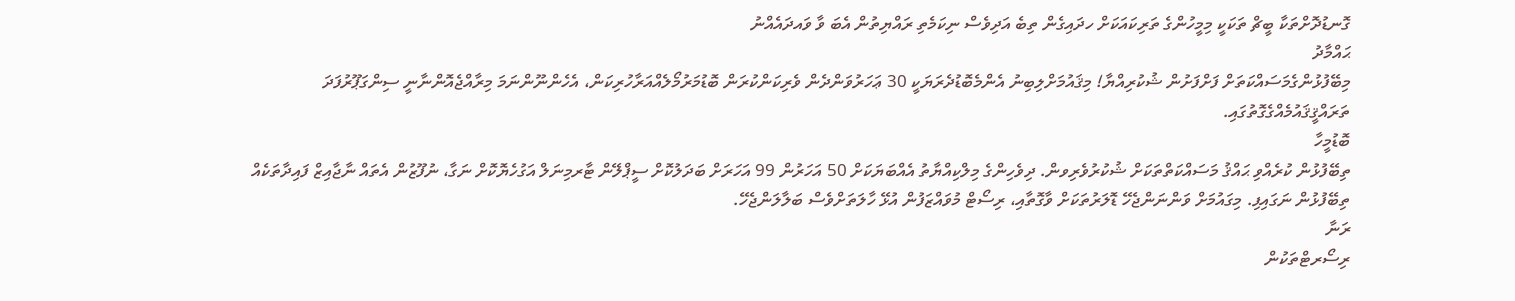ގޮނޑުދޮށްތަކާ ބީޗް ތަކަކީ މިމީހުންގެ ތަރިކައަކަށް ހދައިގެން ތިބެ އަދިވެސް ނިކަމެތި ރައްޔިތުން އެބަ ވާ ވައދައެއްނު
ޙައްމާދު
މިބޭފުޅުންގެމަސައްކަތަށް ފަށްފަށުން ޝުކުރިއްޔާ! މިޤައުމަށްލިބިނު އެންމެބޮޑުދެރަޔަކީ 30 ޢަހަރުވަންދެން ވެރިކަންކުރަން ބޮޑުމަރުމޯލެއްއަރާހުރިކަން، އެހެންނޫންނަމަ މިރާއްޖެއޮންނާނީ ސިންގަޕޫރުފަދަ ތަރައްޤީޤައުމެއްގެގޮތުގައި.
ބޮޑުމީހާ
ތިބޭފުޅުން ކުރެއްވި ޙައްޤު މަސައްކަތްތަކަށް ޝުކުރުވެރިވން. ދިވެހިންގެ މިލްކިއްޔާތު އެއްބަޔަކަށް 50 އަހަރުން 99 އަހަރަށް ބަދަލުކޮށް ސީޕްލޭން ޓާރމިނަލް އަގުހެޔޮކޮށް ނަގާ، ނުފޫޒުން އެތައް ނާޖާއިޒް ފައިދާތަކެއް ތިބޭފުޅުން ނަގައިފި. މިގައުމަށް ވަންނަންޖެހޭ ޑޮލަރުތަކަށް ވާގޮތާއި، ރިސޯޓް މުވައްޒަފުން އުޅޭ ހާލަތަށްވެސް ބަލާލަންޖެހޭ.
ރަނާ
ރިސޯރޓްތަކުން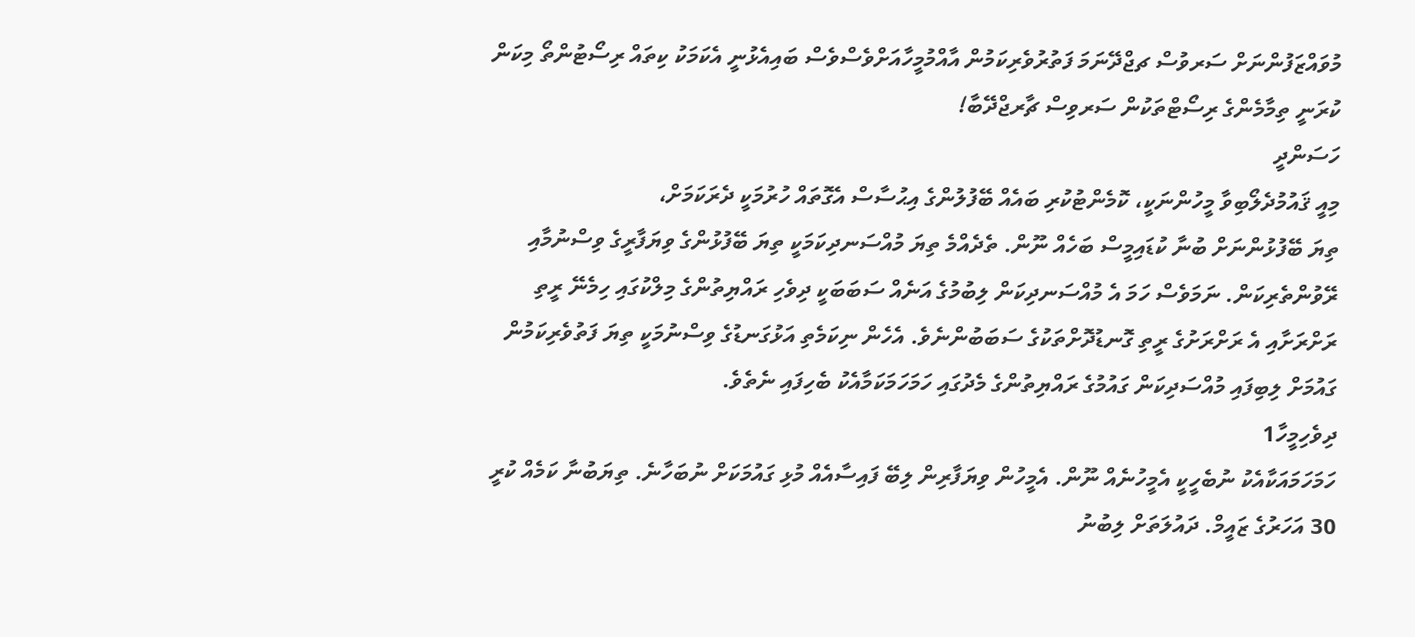މުވައްޒަފުންނަށް ސަރވުސް ޗޖްދޭނަމަ ފަތުރުވެރިކަމުން އާއްމުމީހާއަށްވެސްވެސް ބައިއެޅުނީ އެކަމަކު ކިތައް ރިސޯޓުންތޯ މިކަން ކުރަނީ ތިމާމެންގެ ރިސޯޓްތަކުން ސަރވިސް ޗާރޖްދޭބާ!
ހަސަންދީ
މިއީ ޤައުމުދެލޯބިވާ މީހުންނަކީ، ކޮމެންޓުކުރި ބައެއް ބޭފުލުންގެ އިޙުސާސް އެގޮތައް ހުރުމަކީ ދެރަކަމަށް،
ތިޔަ ބޭފުޅުންނަށް ބުނާ ކުޑައިމީސް ބަހެއް ނޫން. ތެދެއްމެ ތިޔަ މުއްސަނދިކަމަކީ ތިޔަ ބޭފުޅުންގެ ވިޔަފާރީގެ ވިސްނުމާއި ރޭވުންތެރިކަން. ނަމަވެސް ހަމަ އެ މުއްސަނދިކަން ލިބުމުގެ އަނެއް ސަބަބަކީ ދިވެހި ރައްޔިތުންގެ މިލްކުގައި ހިމެނޭ ރީތި ރަށްރަށާއި އެ ރަށްރަށުގެ ރީތި ގޮނޑުދޮށްތަކުގެ ސަބަބުންނެވެ. އެހެން ނިކަމެތި އަޅުގަނޑުގެ ވިސްނުމަކީ ތިޔަ ފަތުވެރިކަމުން ގައުމަށް ލިބިފައި މުއްސަދިކަން ގައުމުގެ ރައްޔިތުންގެ މެދުގައި ހަމަހަމަކަމާއެކު ބެހިފައި ނެތެވެ.
ދިވެހިމީހާ1
ހަމަހަމައަކާއެކު ނުބެހީކީ އެމީހުނެއް ނޫން. އެމީހުން ވިޔަފާރިން ލިބޭ ފައިސާއެއް މުޅި ގައުމަކަށް ނުބަހާނެ. ތިޔަބުނާ ކަމެއް ކުރީ 30 އަހަރުގެ ޒައީމް. ދައުލަތަށް ލިބުނު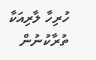ހުރިހާ ލާރިއަކާ ތުރާކުނުން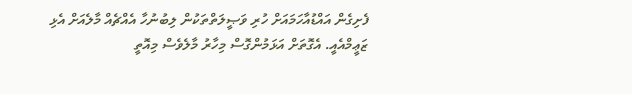ފެށިގެން އައްޑުއާހަމައަށް ހުރި ވަޞީލަތްތަކުން ލިބުނުހާ އެއްޗެއް މާލެއަށް އެޅި ޒަޢީމްއެއީ. އެގޮތަށް އަޅަމުންގޮސް މިހާރު މާލެވެސް މިއޮތީ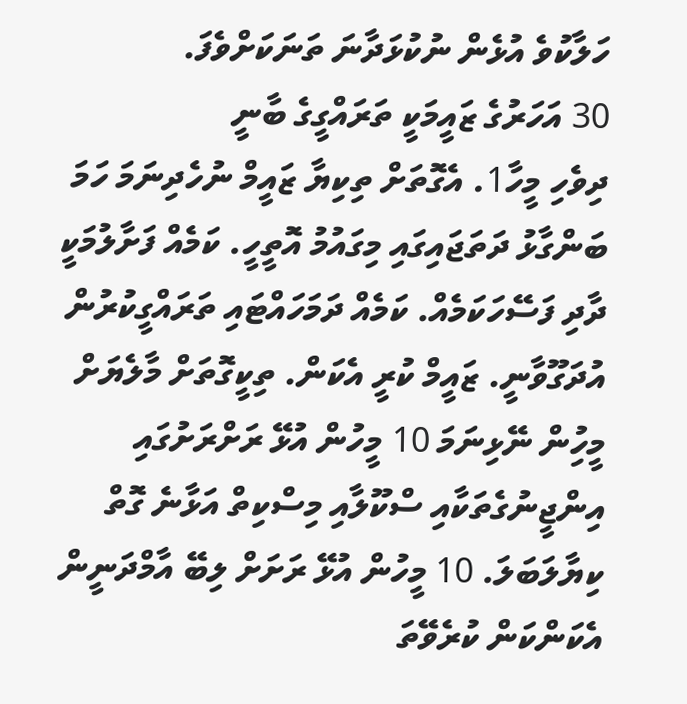ހަލާކުވެ އުޅެން ނުކުޅަދާނަ ތަނަކަށްވެފަ.
30 އަހަރުގެ ޒައީމަކީ ތަރައްގީގެ ބާނީ
ދިވެހި މީހާ1. އެގޮތަށް ތިކިޔާ ޒައީމް ނުހެދިނަމަ ހަމަ ބަންގާޅު ދަތަޖައިގައި މިގައުމު އޮތީހީ. ކަމެއް ފަށާލުމަކީ ދާދި ފަސޭހަކަމެއް. ކަމެއް ދަމަހައްޓައި ތަރައްގީކުރުން އުދަގޫވާނީ. ޒައީމް ކުރީ އެކަން. ތިކީގޮތަށް މާލެޔަށް މީހިުން ނޭޅިނަމަ 10 މީހުން އުޅޭ ރަށްރަށުގައި އިންޖީނުގެތަކާއި ސްކޫލާއި މިސްކިތް އަޅާނެ ގޮތް ކިޔާލަބަލަ. 10 މީހުން އުޅޭ ރަށަށް ލިބޭ އާމްދަނީން އެކަންކަން ކުރެވޭތަ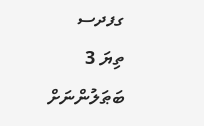ގފދސ
ތިޔަ 3 ބަޠަލުންނަށް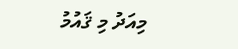މިއަދު މި ޤައުމު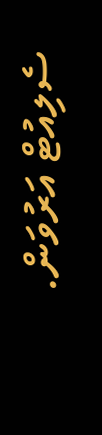ސެލިއުޓް އަރުވަން.